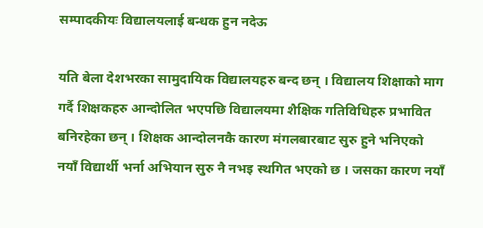सम्पादकीयः विद्यालयलाई बन्धक हुन नदेऊ

यति बेला देशभरका सामुदायिक विद्यालयहरु बन्द छन् । विद्यालय शिक्षाको माग गर्दै शिक्षकहरु आन्दोलित भएपछि विद्यालयमा शैक्षिक गतिविधिहरु प्रभावित बनिरहेका छन् । शिक्षक आन्दोलनकै कारण मंगलबारबाट सुरु हुने भनिएको नयाँ विद्यार्थी भर्ना अभियान सुरु नै नभइ स्थगित भएको छ । जसका कारण नयाँ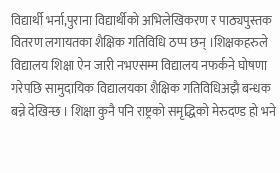विद्यार्थी भर्ना,पुराना विद्यार्थीको अभिलेखिकरण र पाठ्यपुस्तक वितरण लगायतका शैक्षिक गतिविधि ठप्प छन् ।शिक्षकहरुले विद्यालय शिक्षा ऐन जारी नभएसम्म विद्यालय नफर्कने घोषणा गरेपछि सामुदायिक विद्यालयका शैक्षिक गतिविधिअझै बन्धक बन्ने देखिन्छ । शिक्षा कुनै पनि राष्ट्रको समृद्धिको मेरुदण्ड हो भने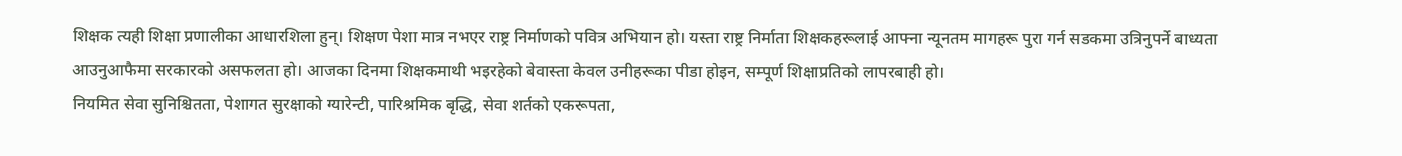शिक्षक त्यही शिक्षा प्रणालीका आधारशिला हुन्। शिक्षण पेशा मात्र नभएर राष्ट्र निर्माणको पवित्र अभियान हो। यस्ता राष्ट्र निर्माता शिक्षकहरूलाई आफ्ना न्यूनतम मागहरू पुरा गर्न सडकमा उत्रिनुपर्ने बाध्यता आउनुआफैमा सरकारको असफलता हो। आजका दिनमा शिक्षकमाथी भइरहेको बेवास्ता केवल उनीहरूका पीडा होइन, सम्पूर्ण शिक्षाप्रतिको लापरबाही हो।
नियमित सेवा सुनिश्चितता, पेशागत सुरक्षाको ग्यारेन्टी, पारिश्रमिक बृद्धि, सेवा शर्तको एकरूपता,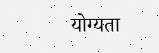योग्यता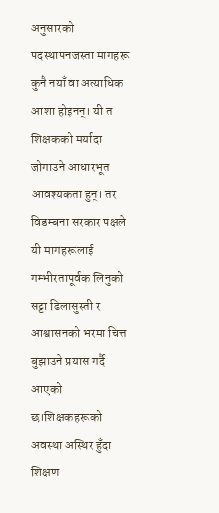अनुसारको पदस्थापनजस्ता मागहरू कुनै नयाँ वा अत्याधिक आशा होइनन्। यी त शिक्षकको मर्यादा जोगाउने आधारभूत आवश्यकता हुन्। तर विडम्बना सरकार पक्षले यी मागहरूलाई गम्भीरतापूर्वक लिनुको सट्टा ढिलासुस्ती र आश्वासनको भरमा चित्त बुझाउने प्रयास गर्दै आएको छ।शिक्षकहरूको अवस्था अस्थिर हुँदा शिक्षण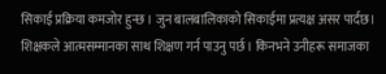सिकाई प्रक्रिया कमजोर हुन्छ । जुन बालबालिकाको सिकाईमा प्रत्यक्ष असर पार्दछ। शिक्षकले आत्मसम्मानका साथ शिक्षण गर्न पाउनु पर्छ । किनभने उनीहरू समाजका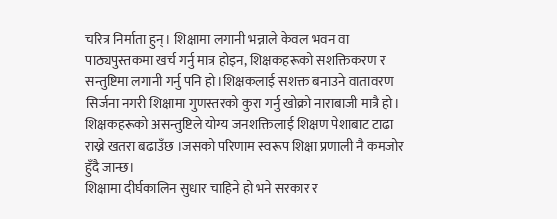चरित्र निर्माता हुन्। शिक्षामा लगानी भन्नाले केवल भवन वा पाठ्यपुस्तकमा खर्च गर्नु मात्र होइन, शिक्षकहरूको सशक्तिकरण र सन्तुष्टिमा लगानी गर्नु पनि हो।शिक्षकलाई सशक्त बनाउने वातावरण सिर्जना नगरी शिक्षामा गुणस्तरको कुरा गर्नु खोक्रो नाराबाजी मात्रै हो। शिक्षकहरूको असन्तुष्टिले योग्य जनशक्तिलाई शिक्षण पेशाबाट टाढा राख्ने खतरा बढाउँछ ।जसको परिणाम स्वरूप शिक्षा प्रणाली नै कमजोर हुँदै जान्छ।
शिक्षामा दीर्घकालिन सुधार चाहिने हो भने सरकार र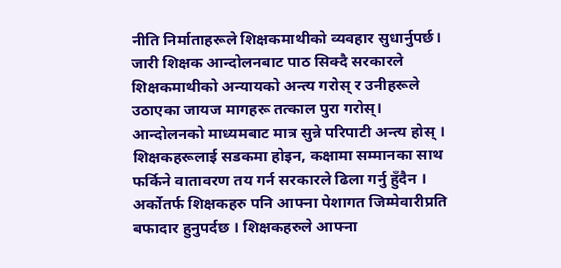नीति निर्माताहरूले शिक्षकमाथीको व्यवहार सुधार्नुपर्छ। जारी शिक्षक आन्दोलनबाट पाठ सिक्दै सरकारले शिक्षकमाथीको अन्यायको अन्त्य गरोस् र उनीहरूले उठाएका जायज मागहरू तत्काल पुरा गरोस्। आन्दोलनको माध्यमबाट मात्र सुन्ने परिपाटी अन्त्य होस् । शिक्षकहरूलाई सडकमा होइन, कक्षामा सम्मानका साथ फर्किने वातावरण तय गर्न सरकारले ढिला गर्नु हुँदैन । अर्कोतर्फ शिक्षकहरु पनि आफ्ना पेशागत जिम्मेवारीप्रति बफादार हुनुपर्दछ । शिक्षकहरुले आफ्ना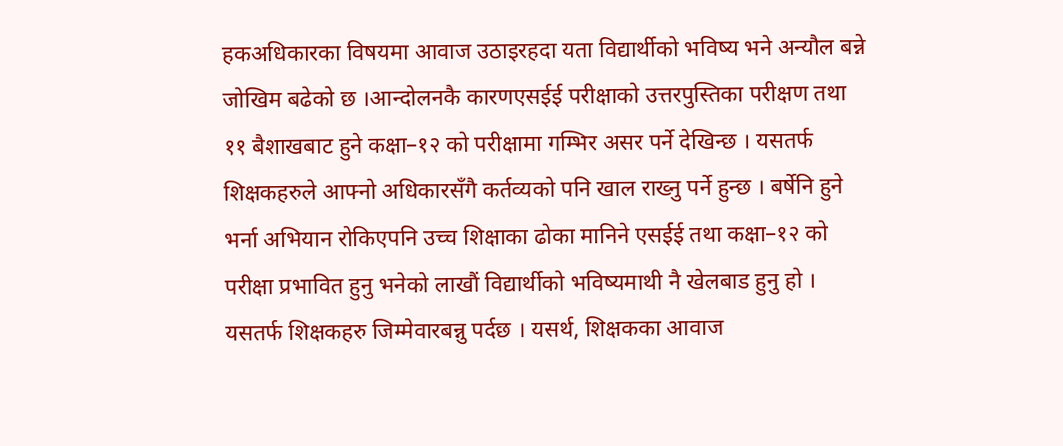हकअधिकारका विषयमा आवाज उठाइरहदा यता विद्यार्थीको भविष्य भने अन्यौल बन्ने जोखिम बढेको छ ।आन्दोलनकै कारणएसईई परीक्षाको उत्तरपुस्तिका परीक्षण तथा ११ बैशाखबाट हुने कक्षा–१२ को परीक्षामा गम्भिर असर पर्ने देखिन्छ । यसतर्फ शिक्षकहरुले आफ्नो अधिकारसँगै कर्तव्यको पनि खाल राख्नु पर्ने हुन्छ । बर्षेनि हुने भर्ना अभियान रोकिएपनि उच्च शिक्षाका ढोका मानिने एसर्ईई तथा कक्षा–१२ को परीक्षा प्रभावित हुनु भनेको लाखौं विद्यार्थीको भविष्यमाथी नै खेलबाड हुनु हो । यसतर्फ शिक्षकहरु जिम्मेवारबन्नु पर्दछ । यसर्थ, शिक्षकका आवाज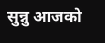सुन्नु आजको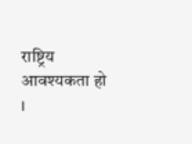राष्ट्रिय आवश्यकता हो ।